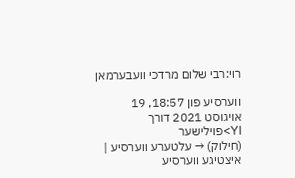רוי:רבי שלום מרדכי וועבערמאן

ווערסיע פון 18:57, 19 אויגוסט 2021 דורך YI>פוילישער
(חילוק) → עלטערע ווערסיע | איצטיגע ווערסיע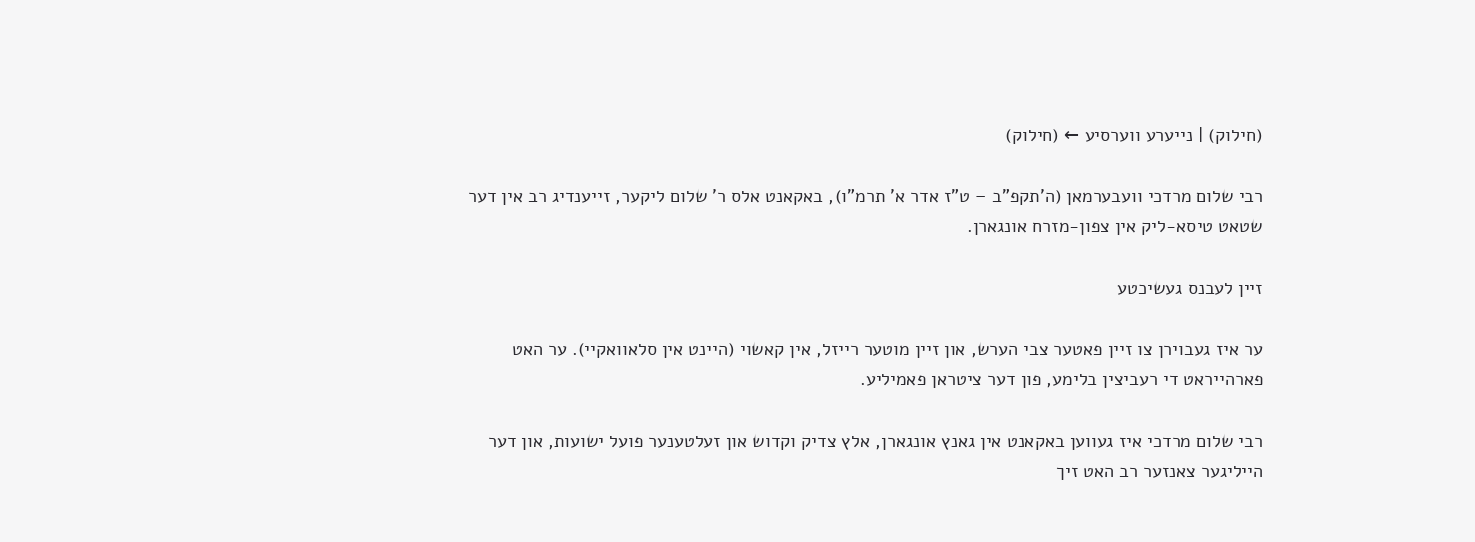(חילוק) | נייערע ווערסיע ← (חילוק)

רבי שלום מרדכי וועבערמאן (ה'תקפ"ב – ט"ז אדר א' תרמ"ו), באקאנט אלס ר' שלום ליקער, זייענדיג רב אין דער שטאט טיסא-ליק אין צפון-מזרח אונגארן.

זיין לעבנס געשיכטע

ער איז געבוירן צו זיין פאטער צבי הערש, און זיין מוטער רייזל, אין קאשוי (היינט אין סלאוואקיי). ער האט פארהייראט די רעביצין בלימע, פון דער ציטראן פאמיליע.

רבי שלום מרדכי איז געווען באקאנט אין גאנץ אונגארן, אלץ צדיק וקדוש און זעלטענער פועל ישועות, און דער הייליגער צאנזער רב האט זיך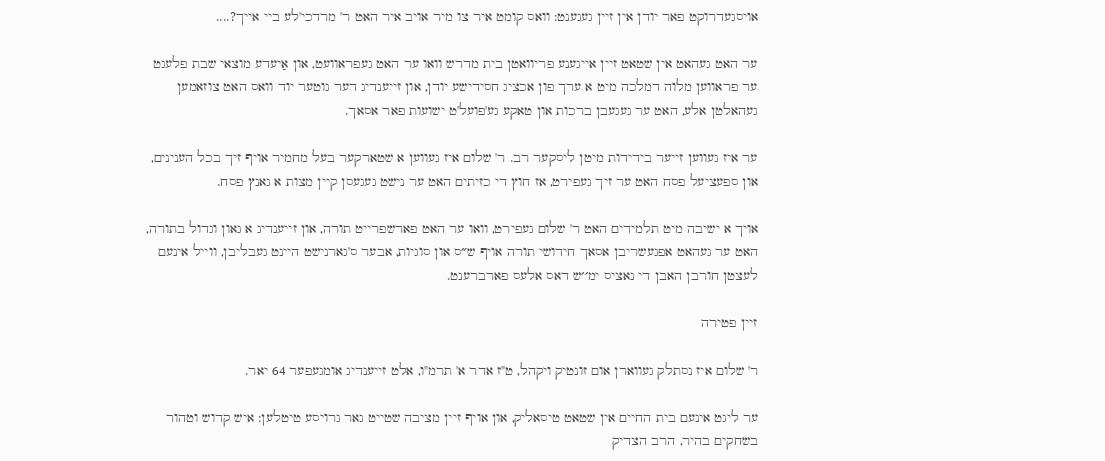אויסגעדרוקט פאר יודן אין זיין געגענט: וואס קומט איר צו מיר אויב איר האט ר' מרדכי'לע ביי אייך?....

ער האט געהאט אין שטאט זיין אייגענע פריוואטן בית מדרש וואו ער האט געפראוועט, און אַיעדע מוצאי שבת פלעגט ער פראווען מלוה דמלכה מיט א ערך פון אכציג חסידישע יודן, און זייענדיג דער גוטער יוד וואס האט צוזאמען געהאלטן אלע, האט ער געגעבן ברכות און טאקע גע'פועל'ט ישועות פאר אסאך.

ער איז געווען זייער בידידות מיטן ליסקער רב. ר' שלום איז געווען א שטארקער בעל מחמיר אויף זיך בכל הענינים, און ספעציעל פסח האט ער זיך געפירט, אז חוץ די כזיתים האט ער נישט געגעסן קיין מצות א גאנץ פסח.

אויך א ישיבה מיט תלמידים האט ר' שלום געפירט, וואו ער האט פארשפרייט תורה, און זייענדיג א גאון וגדול בתורה, האט ער געהאט אפגעשריבן אסאך חידושי תורה אויף ש״ס און סוגיות, אבער ס'גארנישט היינט געבליבן, ווייל אינעם לעצטן חורבן האבן די נאציס ימ׳׳ש דאס אלעס פארברענט.

זיין פטירה

ר' שלום איז נסתלק געווארן אום זונטיק ויקהל, ט"ז אדר א' תרמ"ו, אלט זייענדיג אומגעפער 64 יאר.

ער ליגט אינעם בית החיים אין שטאט טיסאליק, און אויף זיין מציבה שטייט גאר גרויסע טיטלען: איש קדוש וטהור בשחקים בהיר, הרב הצדיק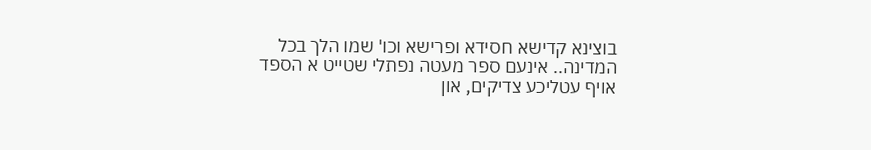בוצינא קדישא חסידא ופרישא וכו' שמו הלך בכל המדינה.. אינעם ספר מעטה נפתלי שטייט א הספד אויף עטליכע צדיקים, און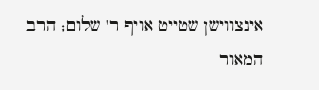אינצווישן שטייט אויף ר' שלום; הרב המאור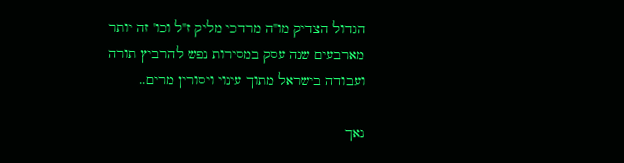הגדול הצדיק מו"ה מרדכי מליק ז"ל וכו' זה יותר מארבעים שנה עסק במסירות נפש להרביץ תורה ועבודה בישראל מתוך עינוי ויסורין מרים..

נאך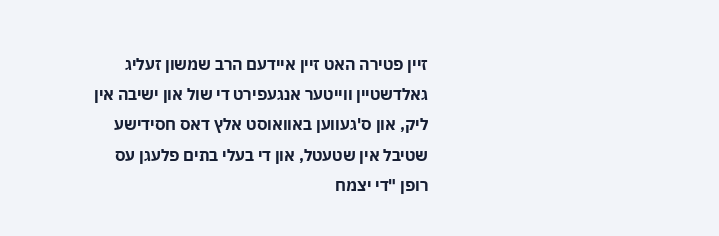זיין פטירה האט זיין איידעם הרב שמשון זעליג גאלדשטיין ווייטער אנגעפירט די שול און ישיבה אין ליק, און ס'געווען באוואוסט אלץ דאס חסידישע שטיבל אין שטעטל, און די בעלי בתים פלעגן עס רופן "די יצמח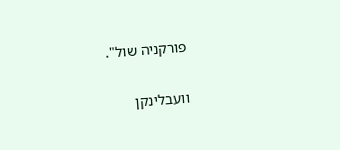פורקניה שול".

וועבלינקן